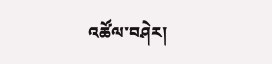འཚོལ་བཤེར།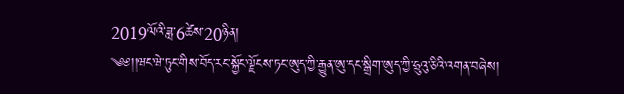2019ལོའི་ཟླ་6ཚེས་20ཉིན།
༄༅།།ཝང་ཝེ་ཏུང་གིས་བོད་རང་སྐྱོང་ལྗོངས་ཏང་ཨུད་ཀྱི་རྒྱུན་ཨུ་དང་སྒྲིག་ཨུད་ཀྱི་ཧྲུའུ་ཅིའི་འགན་བཞེས།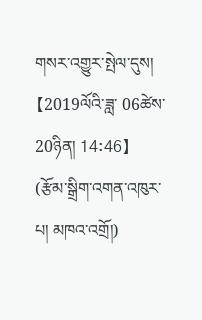གསར་འགྱུར་སྤེལ་དུས།  【2019ལོའི་ཟླ་ 06ཚེས་20ཉིན། 14:46】   (རྩོམ་སྒྲིག་འགན་འཁུར་པ། མཁའ་འགྲོ།)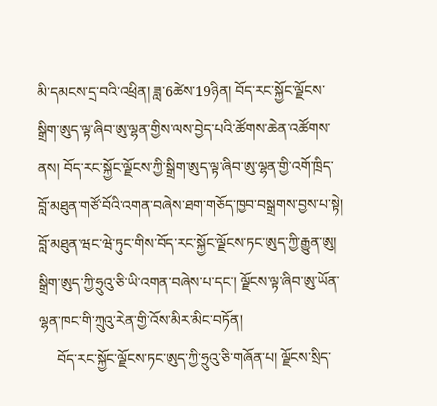མི་དམངས་དྲ་བའི་འཕྲིན། ཟླ་6ཚེས་19ཉིན། བོད་རང་སྐྱོང་ལྗོངས་སྒྲིག་ཨུད་ལྟ་ཞིབ་ཨུ་ལྷན་གྱིས་ལས་བྱེད་པའི་ཚོགས་ཆེན་འཚོགས་ནས། བོད་རང་སྐྱོང་ལྗོངས་ཀྱི་སྒྲིག་ཨུད་ལྟ་ཞིབ་ཨུ་ལྷན་གྱི་འགོ་ཁྲིད་བློ་མཐུན་གཙོ་བོའི་འགན་བཞེས་ཐག་གཅོད་ཁྱབ་བསྒྲགས་བྱས་པ་སྟེ། བློ་མཐུན་ཝང་ཝེ་ཏུང་གིས་བོད་རང་སྐྱོང་ལྗོངས་ཏང་ཨུད་ཀྱི་རྒྱུན་ཨུ། སྒྲིག་ཨུད་ཀྱི་ཧྲུའུ་ཅི་ཡི་འགན་བཞེས་པ་དང་། ལྗོངས་ལྟ་ཞིབ་ཨུ་ཡོན་ལྷན་ཁང་གི་ཀྲུའུ་རེན་གྱི་འོས་མིར་མིང་བཏོན།
     བོད་རང་སྐྱོང་ལྗོངས་ཏང་ཨུད་ཀྱི་ཧྲུའུ་ཅི་གཞོན་པ། ལྗོངས་སྲིད་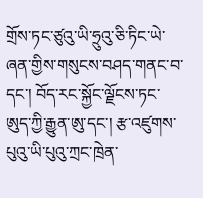གྲོས་ཏང་ཙུའུ་ཡི་ཧྲུའུ་ཅི་ཏིང་ཡེ་ཞན་གྱིས་གསུངས་བཤད་གནང་བ་དང་། བོད་རང་སྐྱོང་ལྗོངས་ཏང་ཨུད་ཀྱི་རྒྱུན་ཨུ་དང་། རྩ་འཛུགས་པུའུ་ཡི་པུའུ་ཀྲང་ཁྲེན་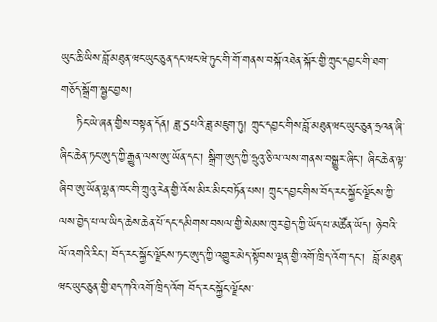ཡུང་ཆི་ཡིས་བློ་མཐུན་ཝང་ཡུང་ཅུན་དང་ཝང་ཝེ་ཏུང་གི་གོ་གནས་བསྐོ་འཐེན་སྐོར་གྱི་ཀྲུང་དབྱང་གི་ཐག་གཅོད་སྒྲོག་སྦྱང་བྱས།
    ཏིང་ཡེ་ཞན་གྱིས་བསྟན་དོན། ཟླ་5པའི་ཟླ་མཇུག་ཏུ། ཀྲུང་དབྱང་གིས་བློ་མཐུན་ཝང་ཡུང་ཅུན་ཧྲའན་ཞི་ཞིང་ཆེན་ཏང་ཨུད་ཀྱི་རྒྱུན་ལས་ཨུ་ཡོན་དང་། སྒྲིག་ཨུད་ཀྱི་ཧྲུའུ་ཅི་ལ་ལས་གནས་བསྒྱུར་ཞིང་། ཞིང་ཆེན་ལྟ་ཞིབ་ཨུ་ཡོན་ལྷན་ཁང་གི་ཀྲུའུ་རེན་གྱི་འོས་མིར་མིང་བཏོན་པས། ཀྲུང་དབྱང་གིས་བོད་རང་སྐྱོང་ལྗོངས་ཀྱི་ལས་བྱེད་པ་ལ་ཡིད་ཆེས་ཆེན་པོ་དང་དམིགས་བསལ་གྱི་སེམས་ཁུར་བྱེད་ཀྱི་ཡོད་པ་མཚོན་ཡོད། ཉེ་བའི་ལོ་འགའི་རིང་། བོད་རང་སྐྱོང་ལྗོངས་ཏང་ཨུད་ཀྱི་འགྱུར་མེད་སྟོབས་ལྡན་གྱི་འགོ་ཁྲིད་འོག་དང་།  བློ་མཐུན་ཝང་ཡུང་ཅུན་གྱི་ཐད་ཀའི་འགོ་ཁྲིད་འོག བོད་རང་སྐྱོང་ལྗོངས་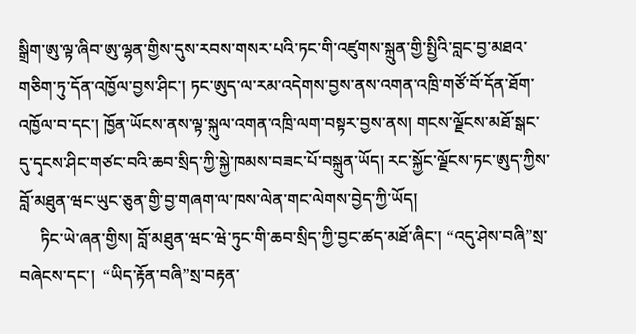སྒྲིག་ཨུ་ལྟ་ཞིབ་ཨུ་ལྷན་གྱིས་དུས་རབས་གསར་པའི་ཏང་གི་འཛུགས་སྐྲུན་གྱི་སྤྱིའི་བླང་བྱ་མཐའ་གཅིག་ཏུ་དོན་འཁྱོལ་བྱས་ཤིང་། ཏང་ཨུད་ལ་རམ་འདེགས་བྱས་ནས་འགན་འཁྲི་གཙོ་བོ་དོན་ཐོག་འཁྱོལ་བ་དང་། ཁྱོན་ཡོངས་ནས་ལྟ་སྐུལ་འགན་འཁྲི་ལག་བསྟར་བྱས་ནས། གངས་ལྗོངས་མཐོ་སྒང་དུ་དྭངས་ཤིང་གཙང་བའི་ཆབ་སྲིད་ཀྱི་སྐྱེ་ཁམས་བཟང་པོ་བསྐྲུན་ཡོད། རང་སྐྱོང་ལྗོངས་ཏང་ཨུད་ཀྱིས་བློ་མཐུན་ཝང་ཡུང་ཅུན་གྱི་བྱ་གཞག་ལ་ཁས་ལེན་གང་ལེགས་བྱེད་ཀྱི་ཡོད།
     ཏིང་ཡེ་ཞན་གྱིས། བློ་མཐུན་ཝང་ཝེ་ཏུང་གི་ཆབ་སྲིད་ཀྱི་བྱང་ཚད་མཐོ་ཞིང་། “འདུ་ཤེས་བཞི”སྲ་བཞེངས་དང་།  “ཡིད་རྟོན་བཞི”སྲ་བརྟན་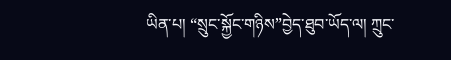ཡིན་པ། “སྲུང་སྐྱོང་གཉིས”བྱེད་ཐུབ་ཡོད་ལ། ཀྲུང་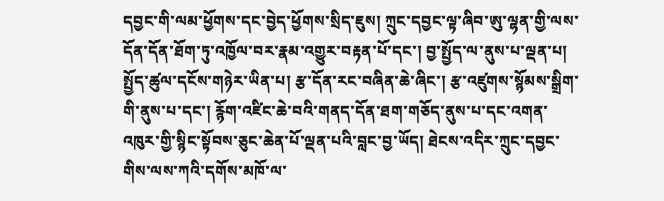དབྱང་གི་ལམ་ཕྱོགས་དང་བྱེད་ཕྱོགས་སྲིད་ཇུས། ཀྲུང་དབྱང་ལྟ་ཞིབ་ཨུ་ལྷན་གྱི་ལས་དོན་དོན་ཐོག་ཏུ་འཁྱོལ་བར་རྣམ་འགྱུར་བརྟན་པོ་དང་། བྱ་སྤྱོད་ལ་ནུས་པ་ལྡན་པ། སྤྱོད་ཚུལ་དངོས་གཉེར་ཡིན་པ། རྩ་དོན་རང་བཞིན་ཆེ་ཞིང་། རྩ་འཛུགས་སྙོམས་སྒྲིག་གི་ནུས་པ་དང་། རྙོག་འཛིང་ཆེ་བའི་གནད་དོན་ཐག་གཅོད་ནུས་པ་དང་འགན་འཁུར་གྱི་སྙིང་སྟོབས་ཅུང་ཆེན་པོ་ལྡན་པའི་བླང་བྱ་ཡོད། ཐེངས་འདིར་ཀྲུང་དབྱང་གིས་ལས་ཀའི་དགོས་མཁོ་ལ་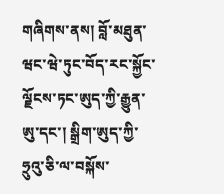གཞིགས་ནས། བློ་མཐུན་ཝང་ཝེ་ཏུང་བོད་རང་སྐྱོང་ལྗོངས་ཏང་ཨུད་ཀྱི་རྒྱུན་ཨུ་དང་། སྒྲིག་ཨུད་ཀྱི་ཧྲུའུ་ཅི་ལ་བསྐོས་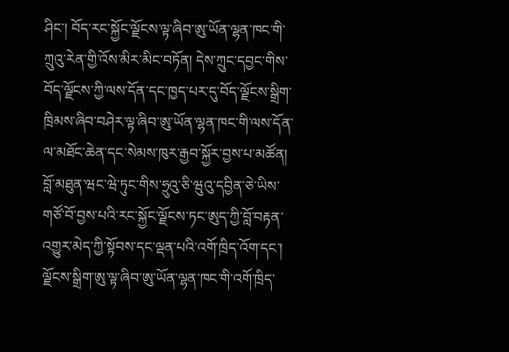ཤིང་། བོད་རང་སྐྱོང་ལྗོངས་ལྟ་ཞིབ་ཨུ་ཡོན་ལྷན་ཁང་གི་ཀྲུའུ་རེན་གྱི་འོས་མིར་མིང་བཏོན། དེས་ཀྲུང་དབྱང་གིས་བོད་ལྗོངས་ཀྱི་ལས་དོན་དང་ཁྱད་པར་དུ་བོད་ལྗོངས་སྒྲིག་ཁྲིམས་ཞིབ་བཤེར་ལྟ་ཞིབ་ཨུ་ཡོན་ལྷན་ཁང་གི་ལས་དོན་ལ་མཐོང་ཆེན་དང་སེམས་ཁུར་རྒྱབ་སྐྱོར་བྱས་པ་མཚོན། བློ་མཐུན་ཝང་ཝེ་ཏུང་གིས་ཧྲུའུ་ཅི་ཝུའུ་དབྱིན་ཅེ་ཡིས་གཙོ་བོ་བྱས་པའི་རང་སྐྱོང་ལྗོངས་ཏང་ཨུད་ཀྱི་བློ་བརྟན་འགྱུར་མེད་ཀྱི་སྟོབས་དང་ལྡན་པའི་འགོ་ཁྲིད་འོག་དང་། ལྗོངས་སྒྲིག་ཨུ་ལྟ་ཞིབ་ཨུ་ཡོན་ལྷན་ཁང་གི་འགོ་ཁྲིད་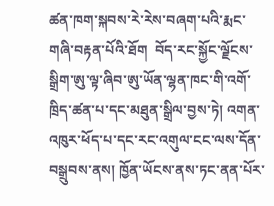ཚན་ཁག་སྐབས་རེ་རེས་བཞག་པའི་རྨང་གཞི་བརྟན་པོའི་ཐོག  བོད་རང་སྐྱོང་ལྗོངས་སྒྲིག་ཨུ་ལྟ་ཞིབ་ཨུ་ཡོན་ལྷན་ཁང་གི་འགོ་ཁྲིད་ཚན་པ་དང་མཐུན་སྒྲིལ་བྱས་ཏེ། འགན་འཁུར་ཕོད་པ་དང་རང་འགུལ་ངང་ལས་དོན་བསྒྲུབས་ནས། ཁྱོན་ཡོངས་ནས་ཏང་ནན་པོར་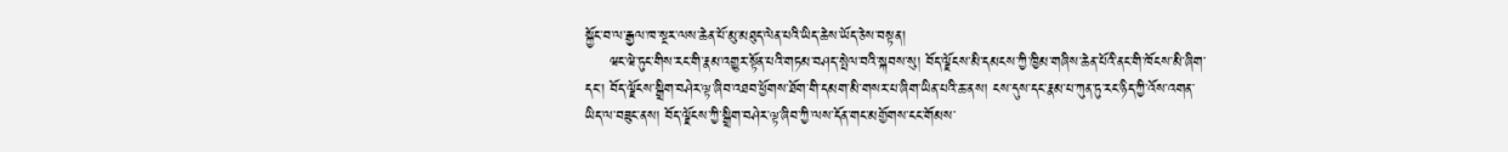སྐྱོང་བ་ལ་རྒྱལ་ཁ་སྔར་ལས་ཆེན་པོ་མུ་མཐུད་ལེན་པའི་ཡིད་ཆེས་ཡོད་ཅེས་བསྟན།
     ཝང་ཝེ་ཏུང་གིས་རང་གི་རྣམ་འགྱུར་སྟོན་པའི་གཏམ་བཤད་སྤེལ་བའི་སྐབས་སུ། བོད་ལྗོངས་མི་དམངས་ཀྱི་ཁྱིམ་གཞིས་ཆེན་པོའི་ནང་གི་ཁོངས་མི་ཞིག་དང་། བོད་ལྗོངས་སྒྲིག་བཤེར་ལྟ་ཞིབ་འཐབ་ཕྱོགས་ཐོག་གི་དམག་མི་གསར་པ་ཞིག་ཡིན་པའི་ཆ་ནས། ངས་དུས་དང་རྣམ་པ་ཀུན་ཏུ་རང་ཉིད་ཀྱི་འོས་འགན་ཡིད་ལ་བཟུང་ནས། བོད་ལྗོངས་ཀྱི་སྒྲིག་བཤེར་ལྟ་ཞིབ་ཀྱི་ལས་དོན་གང་མགྱོགས་ངང་གོམས་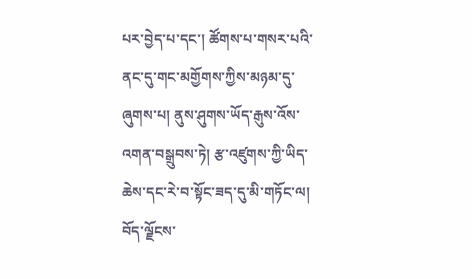པར་བྱེད་པ་དང་། ཚོགས་པ་གསར་པའི་ནང་དུ་གང་མགྱོགས་ཀྱིས་མཉམ་དུ་ཞུགས་པ། ནུས་ཤུགས་ཡོད་རྒུས་འོས་འགན་བསྒྲུབས་ཏེ། རྩ་འཛུགས་ཀྱི་ཡིད་ཆེས་དང་རེ་བ་སྟོང་ཟད་དུ་མི་གཏོང་ལ། བོད་ལྗོངས་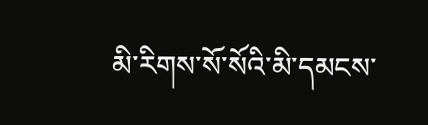མི་རིགས་སོ་སོའི་མི་དམངས་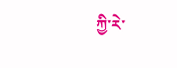ཀྱི་རེ་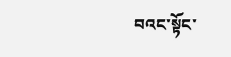བའང་སྟོང་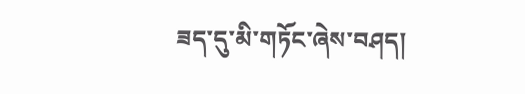ཟད་དུ་མི་གཏོང་ཞེས་བཤད།